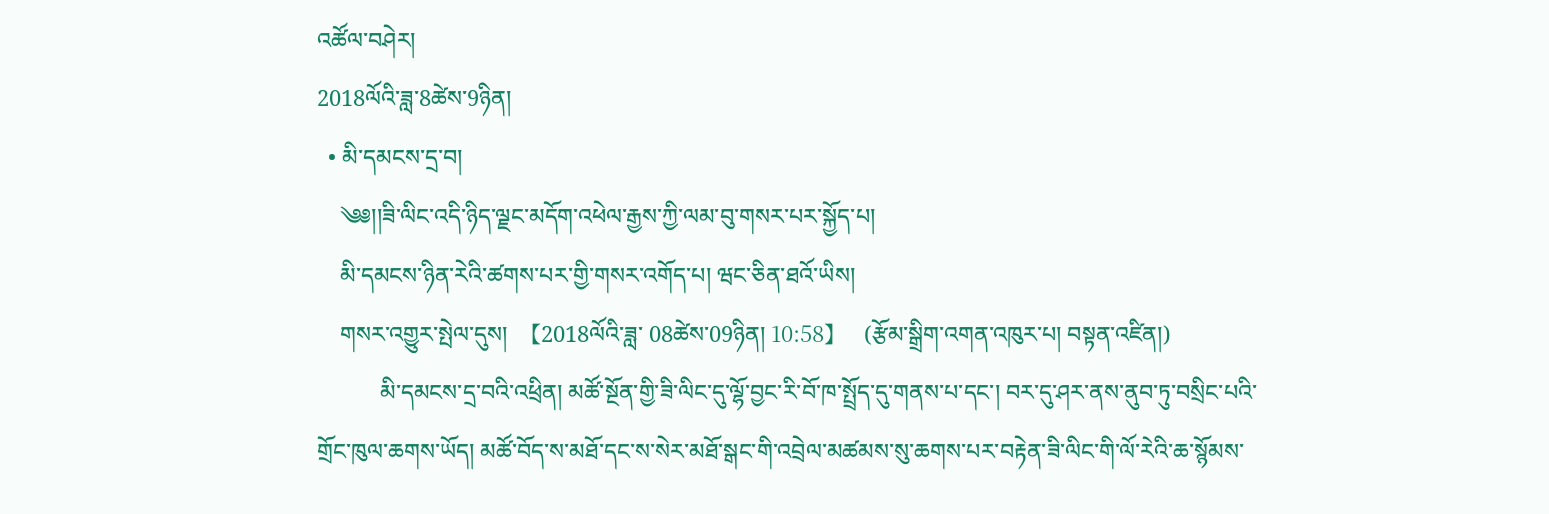འཚོལ་བཤེར།
2018ལོའི་ཟླ་8ཚེས་9ཉིན།
  • མི་དམངས་དྲ་བ།
    ༄༅།།ཟི་ལིང་འདི་ཉིད་ལྗང་མདོག་འཕེལ་རྒྱས་ཀྱི་ལམ་བུ་གསར་པར་སྐྱོད་པ།
    མི་དམངས་ཉིན་རེའི་ཚགས་པར་གྱི་གསར་འགོད་པ། ཝང་ཅིན་ཐའོ་ཡིས།
    གསར་འགྱུར་སྤེལ་དུས།  【2018ལོའི་ཟླ་ 08ཚེས་09ཉིན། 10:58】   (རྩོམ་སྒྲིག་འགན་འཁུར་པ། བསྟན་འཛིན།)
           མི་དམངས་དྲ་བའི་འཕྲིན། མཚོ་སྔོན་གྱི་ཟི་ལིང་དུ་ལྷོ་བྱང་རི་བོ་ཁ་སྤྲོད་དུ་གནས་པ་དང་། བར་དུ་ཤར་ནས་ནུབ་ཏུ་བསྲིང་པའི་གྲོང་ཁུལ་ཆགས་ཡོད། མཚོ་བོད་ས་མཐོ་དང་ས་སེར་མཐོ་སྒང་གི་འབྲེལ་མཚམས་སུ་ཆགས་པར་བརྟེན་ཟི་ལིང་གི་ལོ་རེའི་ཆ་སྙོམས་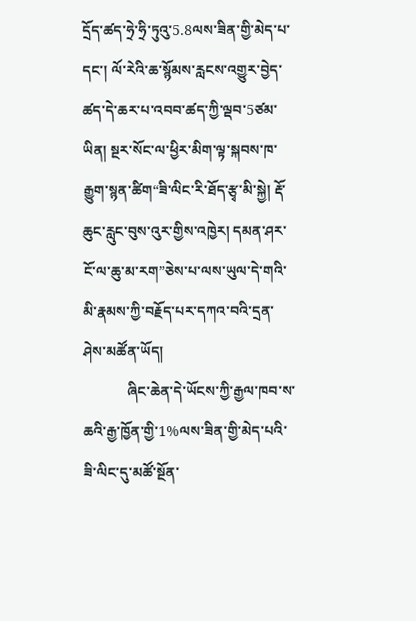དྲོད་ཚད་ཧྲེ་ཧྲི་ཏུའུ་5.8ལས་ཟིན་གྱི་མེད་པ་དང་། ལོ་རེའི་ཆ་སྙོམས་རླངས་འགྱུར་བྱེད་ཚད་དེ་ཆར་པ་འབབ་ཚད་ཀྱི་ལྡབ་5ཙམ་ཡིན། སྔར་སོང་ལ་ཕྱིར་མིག་ལྟ་སྐབས་ཁ་རྒྱུག་སྙན་ཚིག“ཟི་ལིང་རི་ཐོད་རྩྭ་མི་སྐྱེ། རྡོ་ཆུང་རླུང་བུས་འུར་གྱིས་འཁྱེར། དམན་ཤར་ངོ་ལ་ཆུ་མ་རག”ཅེས་པ་ལས་ཡུལ་དེ་གའི་མི་རྣམས་ཀྱི་བརྗོད་པར་དཀའ་བའི་དྲན་ཤེས་མཚོན་ཡོད།
            ཞིང་ཆེན་དེ་ཡོངས་ཀྱི་རྒྱལ་ཁབ་ས་ཆའི་རྒྱ་ཁྱོན་གྱི་1%ལས་ཟིན་གྱི་མེད་པའི་ཟི་ལིང་དུ་མཚོ་སྔོན་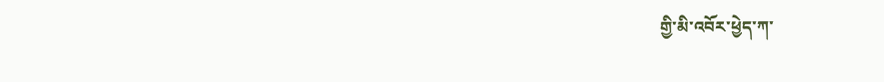གྱི་མི་འབོར་ཕྱེད་ཀ་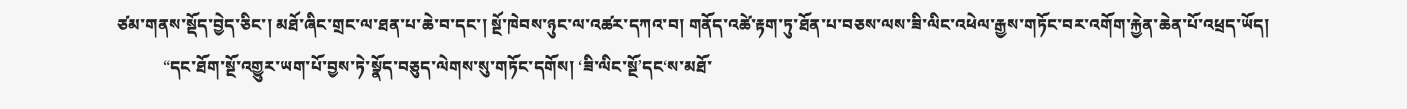ཙམ་གནས་སྡོད་བྱེད་ཅིང་། མཐོ་ཞིང་གྲང་ལ་ཐན་པ་ཆེ་བ་དང་། སྔོ་ཁེབས་ཉུང་ལ་འཚར་དཀའ་བ། གནོད་འཚེ་རྟག་ཏུ་ཐོན་པ་བཅས་ལས་ཟི་ལིང་འཕེལ་རྒྱས་གཏོང་བར་འགོག་རྐྱེན་ཆེན་པོ་འཕྲད་ཡོད།
           “དང་ཐོག་སྔོ་འགྱུར་ཡག་པོ་བྱས་ཏེ་སྣོད་བཅུད་ལེགས་སུ་གཏོང་དགོས། ‘ཟི་ལིང་སྔོ’དང‘ས་མཐོ་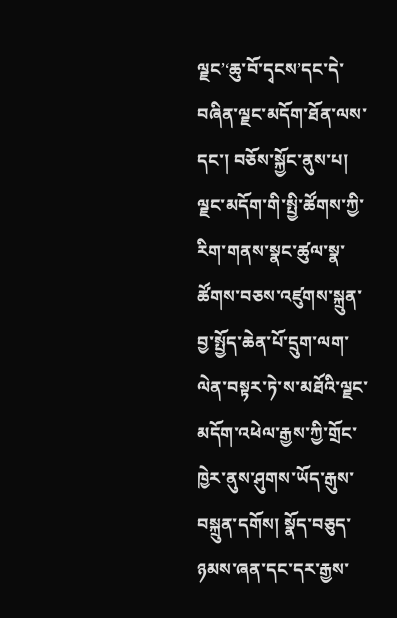ལྗང’‘ཆུ་བོ་དྭངས’དང་དེ་བཞིན་ལྗང་མདོག་ཐོན་ལས་དང་། བཅོས་སྐྱོང་ནུས་པ། ལྗང་མདོག་གི་སྤྱི་ཚོགས་ཀྱི་རིག་གནས་སྣང་ཚུལ་སྣ་ཚོགས་བཅས་འཛུགས་སྐྲུན་བྱ་སྤྱོད་ཆེན་པོ་དྲུག་ལག་ལེན་བསྟར་ཏེ་ས་མཐོའི་ལྗང་མདོག་འཕེལ་རྒྱས་ཀྱི་གྲོང་ཁྱེར་ནུས་ཤུགས་ཡོད་རྒུས་བསྐྲུན་དགོས། སྣོད་བཅུད་ཉམས་ཞན་དང་དར་རྒྱས་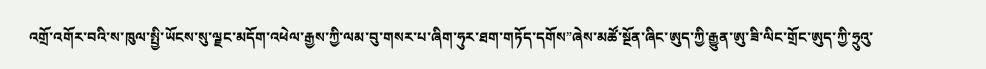འགྲོ་འགོར་བའི་ས་ཁུལ་སྤྱི་ཡོངས་སུ་ལྗང་མདོག་འཕེལ་རྒྱས་ཀྱི་ལམ་བུ་གསར་པ་ཞིག་ཧུར་ཐག་གཏོད་དགོས”ཞེས་མཚོ་སྔོན་ཞིང་ཨུད་ཀྱི་རྒྱུན་ཨུ་ཟི་ལིང་གྲོང་ཨུད་ཀྱི་ཧྲུའུ་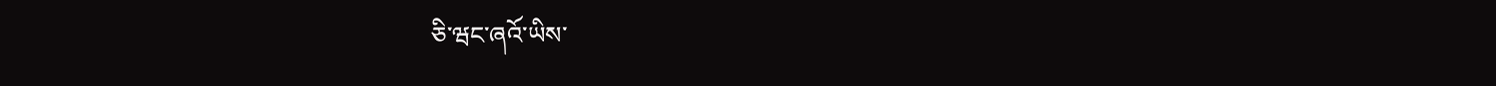ཅི་ཝང་ཞའོ་ཡིས་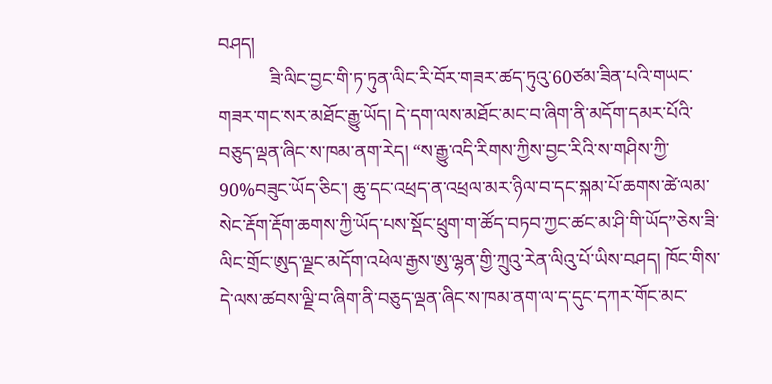བཤད།
           ཟི་ལིང་བྱང་གི་ཏ་ཏུན་ལིང་རི་བོར་གཟར་ཚད་ཏུའུ་60ཙམ་ཟིན་པའི་གཡང་གཟར་གང་སར་མཐོང་རྒྱུ་ཡོད། དེ་དག་ལས་མཐོང་མང་བ་ཞིག་ནི་མདོག་དམར་པོའི་བཅུད་ལྡན་ཞིང་ས་ཁམ་ནག་རེད། “ས་རྒྱུ་འདི་རིགས་ཀྱིས་བྱང་རིའི་ས་གཤིས་ཀྱི་90%བཟུང་ཡོད་ཅིང་། ཆུ་དང་འཕྲད་ན་འཕྲལ་མར་ཉིལ་བ་དང་སྐམ་པོ་ཆགས་ཚེ་ལམ་སེང་རྡོག་རྡོག་ཆགས་ཀྱི་ཡོད་པས་སྡོང་ཕྲུག་ག་ཚོད་བཏབ་ཀྱང་ཚང་མ་ཤི་གི་ཡོད”ཅེས་ཟི་ལིང་གྲོང་ཨུད་ལྗང་མདོག་འཕེལ་རྒྱས་ཨུ་ལྷན་གྱི་ཀྲུའུ་རེན་ལིའུ་པོ་ཡིས་བཤད། ཁོང་གིས་དེ་ལས་ཚབས་ལྗི་བ་ཞིག་ནི་བཅུད་ལྡན་ཞིང་ས་ཁམ་ནག་ལ་ད་དུང་དཀར་གོང་མང་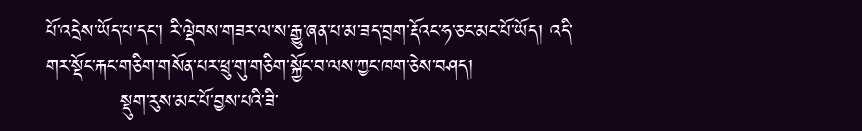པོ་འདྲེས་ཡོད་པ་དང་། རི་ལྡེབས་གཟར་ལ་ས་རྒྱུ་ཞན་པ་མ་ཟད་བྲག་རྡོའང་ཧ་ཅང་མང་པོ་ཡོད། འདི་གར་སྡོང་རྐང་གཅིག་གསོན་པར་ཕྲུ་གུ་གཅིག་སྐྱོང་བ་ལས་ཀྱང་ཁག་ཅེས་བཤད།
           སྡུག་རུས་མང་པོ་བྱས་པའི་ཟི་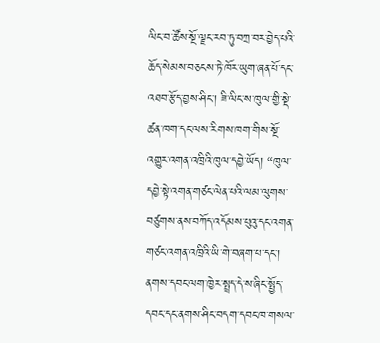ལིང་བ་ཚོས་སྔོ་ལྗང་རབ་ཏུ་བཀྲ་བར་བྱེད་པའི་ཆོད་སེམས་བཅངས་ཏེ་ཁོར་ཡུག་ཞན་པོ་དང་འཐབ་རྩོད་བྱས་ཤིང་། ཟི་ལིང་ས་ཁུལ་གྱི་སྡེ་ཚན་ཁག་དང་ལས་རིགས་ཁག་གིས་སྔོ་འགྱུར་འགན་འཁྲིའི་ཁུལ་དབྱེ་ཡོད། “ཁུལ་དབྱེ་སྟེ་འགན་གཙང་ལེན་པའི་ལམ་ལུགས་བཙུགས་ནས་བཀོད་འདོམས་པུའུ་དང་འགན་གཙང་འགན་འཁྲིའི་ཡི་གེ་བཞག་པ་དང་། ནགས་དབང་ལག་ཁྱེར་སྤྲད་དེ་ས་ཞིང་སྤྱོད་དབང་དང་ནགས་ཤིང་བདག་དབང་ཁ་གསལ་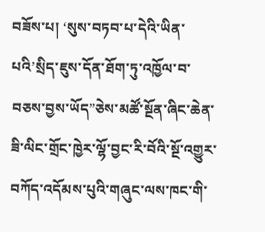བཟོས་པ། ‘སུས་བཏབ་པ་དེའི་ཡིན་པའི’སྲིད་ཇུས་དོན་ཐོག་ཏུ་འཁྱོལ་བ་བཅས་བྱས་ཡོད”ཅེས་མཚོ་སྔོན་ཞིང་ཆེན་ཟི་ལིང་གྲོང་ཁྱེར་ལྷོ་བྱང་རི་བོའི་སྔོ་འགྱུར་བཀོད་འདོམས་པུའི་གཞུང་ལས་ཁང་གི་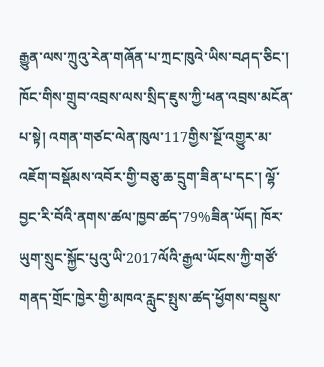རྒྱུན་ལས་ཀྲུའུ་རེན་གཞོན་པ་ཀྲང་ཁུའེ་ཡིས་བཤད་ཅིང་། ཁོང་གིས་གྲུབ་འབྲས་ལས་སྲིད་ཇུས་ཀྱི་ཕན་འབྲས་མངོན་པ་སྟེ། འགན་གཙང་ལེན་ཁུལ་117གྱིས་སྔོ་འགྱུར་མ་འཇོག་བསྡོམས་འབོར་གྱི་བཅུ་ཆ་དྲུག་ཟིན་པ་དང་། ལྷོ་བྱང་རི་བོའི་ནགས་ཚལ་ཁྱབ་ཚད་79%ཟིན་ཡོད། ཁོར་ཡུག་སྲུང་སྐྱོང་པུའུ་ཡི་2017ལོའི་རྒྱལ་ཡོངས་ཀྱི་གཙོ་གནད་གྲོང་ཁྱེར་གྱི་མཁའ་རླུང་སྤུས་ཚད་ཕྱོགས་བསྡུས་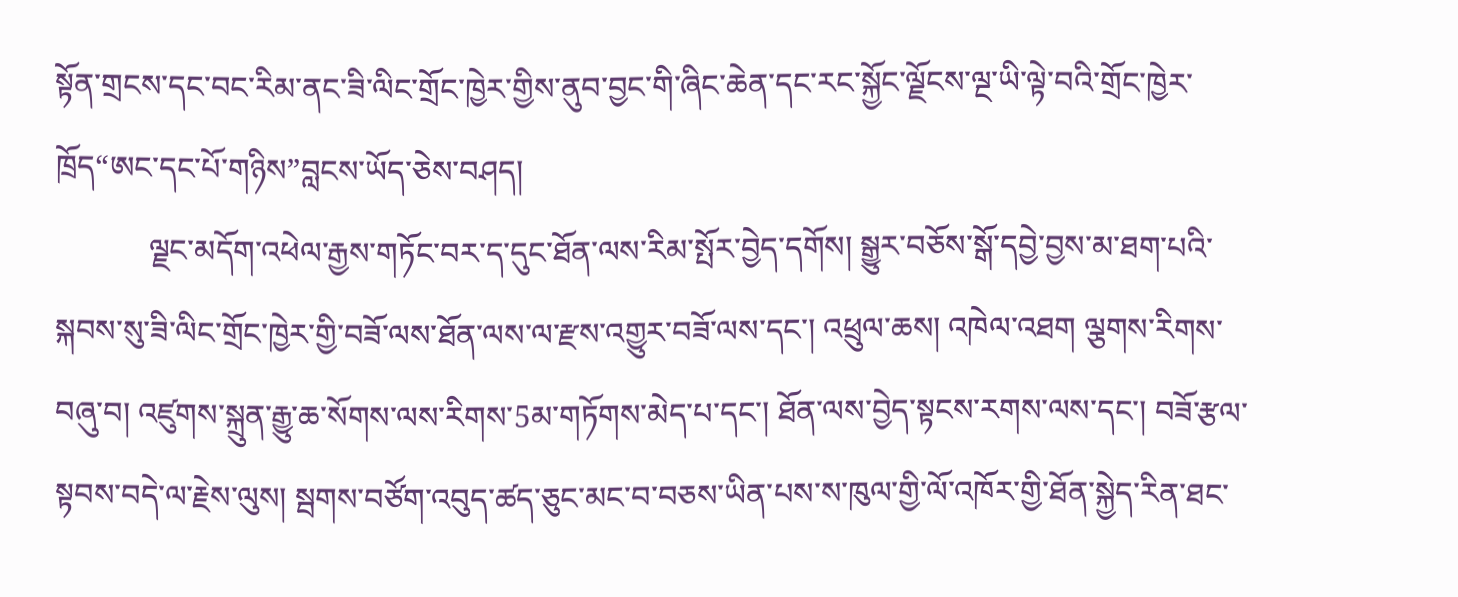སྟོན་གྲངས་དང་བང་རིམ་ནང་ཟི་ལིང་གྲོང་ཁྱེར་གྱིས་ནུབ་བྱང་གི་ཞིང་ཆེན་དང་རང་སྐྱོང་ལྗོངས་ལྔ་ཡི་ལྟེ་བའི་གྲོང་ཁྱེར་ཁྲོད“ཨང་དང་པོ་གཉིས”བླངས་ཡོད་ཅེས་བཤད།
            ལྗང་མདོག་འཕེལ་རྒྱས་གཏོང་བར་ད་དུང་ཐོན་ལས་རིམ་སྤོར་བྱེད་དགོས། སྒྱུར་བཅོས་སྒོ་དབྱེ་བྱས་མ་ཐག་པའི་སྐབས་སུ་ཟི་ལིང་གྲོང་ཁྱེར་གྱི་བཟོ་ལས་ཐོན་ལས་ལ་རྫས་འགྱུར་བཟོ་ལས་དང་། འཕྲུལ་ཆས། འཁེལ་འཐག ལྕགས་རིགས་བཞུ་བ། འཛུགས་སྐྲུན་རྒྱུ་ཆ་སོགས་ལས་རིགས་5མ་གཏོགས་མེད་པ་དང་། ཐོན་ལས་བྱེད་སྟངས་རགས་ལས་དང་། བཟོ་རྩལ་སྟབས་བདེ་ལ་རྗེས་ལུས། སྦགས་བཙོག་འབུད་ཚད་ཅུང་མང་བ་བཅས་ཡིན་པས་ས་ཁུལ་གྱི་ལོ་འཁོར་གྱི་ཐོན་སྐྱེད་རིན་ཐང་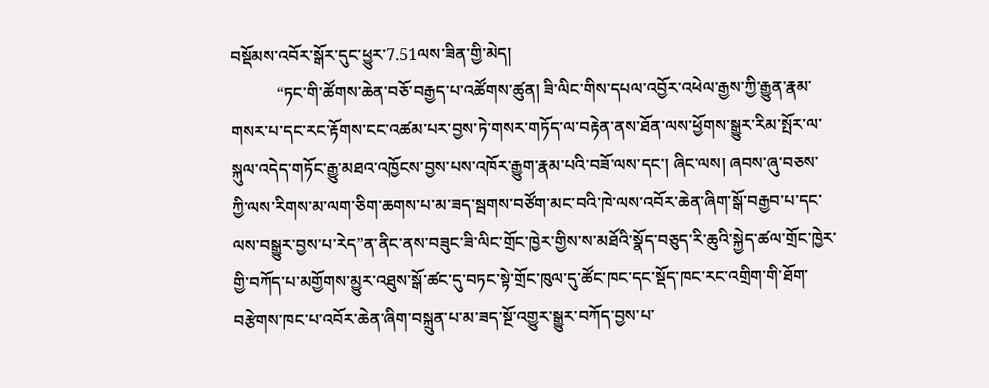བསྡོམས་འབོར་སྒོར་དུང་ཕྱུར་7.51ལས་ཟིན་གྱི་མེད།
           “ཏང་གི་ཚོགས་ཆེན་བཅོ་བརྒྱད་པ་འཚོགས་ཚུན། ཟི་ལིང་གིས་དཔལ་འབྱོར་འཕེལ་རྒྱས་ཀྱི་རྒྱུན་རྣམ་གསར་པ་དང་རང་རྟོགས་ངང་འཚམ་པར་བྱས་ཏེ་གསར་གཏོད་ལ་བརྟེན་ནས་ཐོན་ལས་ཕྱོགས་སྒྱུར་རིམ་སྤོར་ལ་སྐུལ་འདེད་གཏོང་རྒྱུ་མཐའ་འཁྱོངས་བྱས་པས་འཁོར་རྒྱུག་རྣམ་པའི་བཟོ་ལས་དང་། ཞིང་ལས། ཞབས་ཞུ་བཅས་ཀྱི་ལས་རིགས་མ་ལག་ཅིག་ཆགས་པ་མ་ཟད་སྦགས་བཙོག་མང་བའི་ཁེ་ལས་འབོར་ཆེན་ཞིག་སྒོ་བརྒྱབ་པ་དང་ལས་བསྒྱུར་བྱས་པ་རེད”ན་ནིང་ནས་བཟུང་ཟི་ལིང་གྲོང་ཁྱེར་གྱིས་ས་མཐོའི་སྣོད་བཅུད་རི་ཆུའི་སྐྱེད་ཚལ་གྲོང་ཁྱེར་གྱི་བཀོད་པ་མགྱོགས་མྱུར་འཐུས་སྒོ་ཚང་དུ་བཏང་སྟེ་གྲོང་ཁུལ་དུ་ཚོང་ཁང་དང་སྡོད་ཁང་རང་འགྲིག་གི་ཐོག་བརྩེགས་ཁང་པ་འབོར་ཆེན་ཞིག་བསྐྲུན་པ་མ་ཟད་སྔོ་འགྱུར་སྒྱུར་བཀོད་བྱས་པ་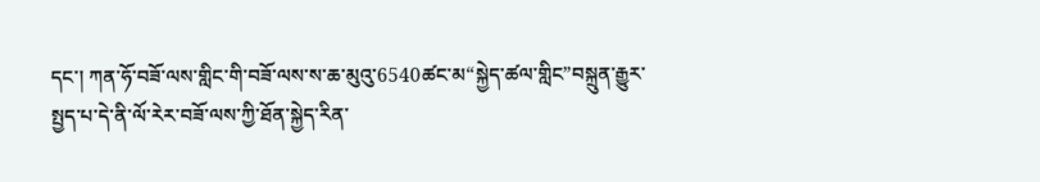དང་། ཀན་ཧོ་བཟོ་ལས་གླིང་གི་བཟོ་ལས་ས་ཆ་མུའུ་6540ཚང་མ“སྐྱེད་ཚལ་གླིང”བསྐྲུན་རྒྱུར་སྤྱད་པ་དེ་ནི་ལོ་རེར་བཟོ་ལས་ཀྱི་ཐོན་སྐྱེད་རིན་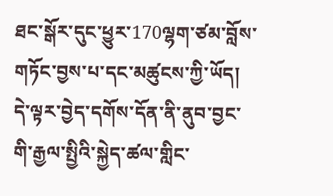ཐང་སྒོར་དུང་ཕྱུར་170ལྷག་ཙམ་བློས་གཏོང་བྱས་པ་དང་མཚུངས་ཀྱི་ཡོད། དེ་ལྟར་བྱེད་དགོས་དོན་ནི་ནུབ་བྱང་གི་རྒྱལ་སྤྱིའི་སྐྱེད་ཚལ་གླིང་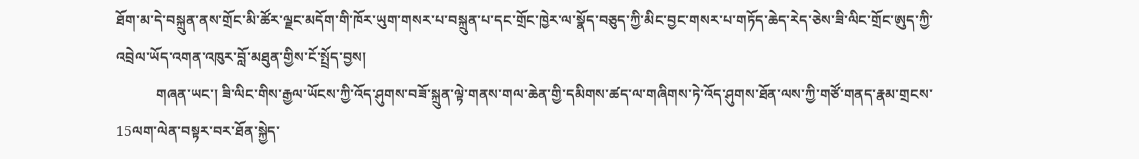ཐོག་མ་དེ་བསྐྲུན་ནས་གྲོང་མི་ཚོར་ལྗང་མདོག་གི་ཁོར་ཡུག་གསར་པ་བསྐྲུན་པ་དང་གྲོང་ཁྱེར་ལ་སྣོད་བཅུད་ཀྱི་མིང་བྱང་གསར་པ་གཏོད་ཆེད་རེད་ཅེས་ཟི་ལིང་གྲོང་ཨུད་ཀྱི་འབྲེལ་ཡོད་འགན་འཁུར་བློ་མཐུན་གྱིས་ངོ་སྤྲོད་བྱས།
           གཞན་ཡང་། ཟི་ལིང་གིས་རྒྱལ་ཡོངས་ཀྱི་འོད་ཤུགས་བཟོ་སྐྲུན་ལྟེ་གནས་གལ་ཆེན་གྱི་དམིགས་ཚད་ལ་གཞིགས་ཏེ་འོད་ཤུགས་ཐོན་ལས་ཀྱི་གཙོ་གནད་རྣམ་གྲངས་15ལག་ལེན་བསྟར་བར་ཐོན་སྐྱེད་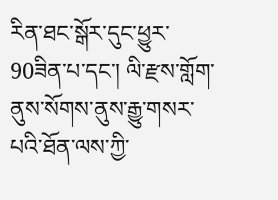རིན་ཐང་སྒོར་དུང་ཕྱུར་90ཟིན་པ་དང་། ལི་རྫས་གློག་ནུས་སོགས་ནུས་རྒྱུ་གསར་པའི་ཐོན་ལས་ཀྱི་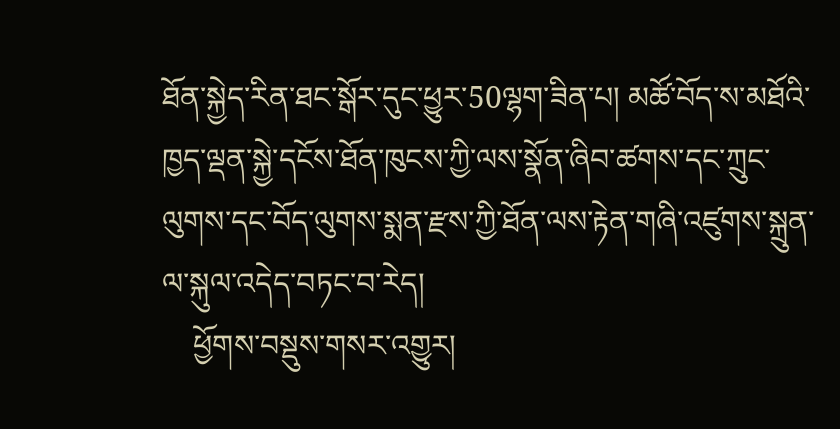ཐོན་སྐྱེད་རིན་ཐང་སྒོར་དུང་ཕྱུར་50ལྷག་ཟིན་པ། མཚོ་བོད་ས་མཐོའི་ཁྱད་ལྡན་སྐྱེ་དངོས་ཐོན་ཁུངས་ཀྱི་ལས་སྣོན་ཞིབ་ཚགས་དང་ཀྲུང་ལུགས་དང་བོད་ལུགས་སྨན་རྫས་ཀྱི་ཐོན་ལས་རྟེན་གཞི་འཛུགས་སྐྲུན་ལ་སྐུལ་འདེད་བཏང་བ་རེད།
    ཕྱོགས་བསྡུས་གསར་འགྱུར།